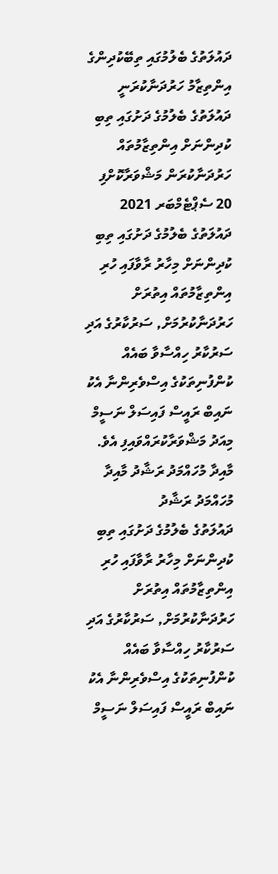ދައުލަތުގެ ބެލުމުގައި ތިބޭކުދިންގެ އިންތިޒާމު ހަރުދަނާކުރަނީ
ދައުލަތުގެ ބެލުމުގެ ދަށުގައި ތިބި ކުދިންނަށް އިންތިޒާމުތައް ހަރުދަނާކުރަން މަޝްވަރާކޮށްފި
20 ސެޕްޓެމްބަރ 2021
ދައުލަތުގެ ބެލުމުގެ ދަށުގައި ތިބި ކުދިންނަށް މިހާރު ރާވާފައި ހުރި އިންތިޒާމުތައް އިތުރަށް ހަރުދަނާކުރުމަށް, ސަރުކާރުގެ އަދި ސަރުކާރު ހިއްސާވާ ބައެއް ކުންފުނިތަކުގެ އިސްވެރިންނާ އެކު ނައިބް ރައީސް ފައިސަލް ނަސީމް މިއަދު މަޝްވަރާކުރައްވައިފި އެވެ.
މާއިދާ މުހައްމަދު ރަޝާދު މާއިދާ މުހައްމަދު ރަޝާދު
ދައުލަތުގެ ބެލުމުގެ ދަށުގައި ތިބި ކުދިންނަށް މިހާރު ރާވާފައި ހުރި އިންތިޒާމުތައް އިތުރަށް ހަރުދަނާކުރުމަށް, ސަރުކާރުގެ އަދި ސަރުކާރު ހިއްސާވާ ބައެއް ކުންފުނިތަކުގެ އިސްވެރިންނާ އެކު ނައިބް ރައީސް ފައިސަލް ނަސީމް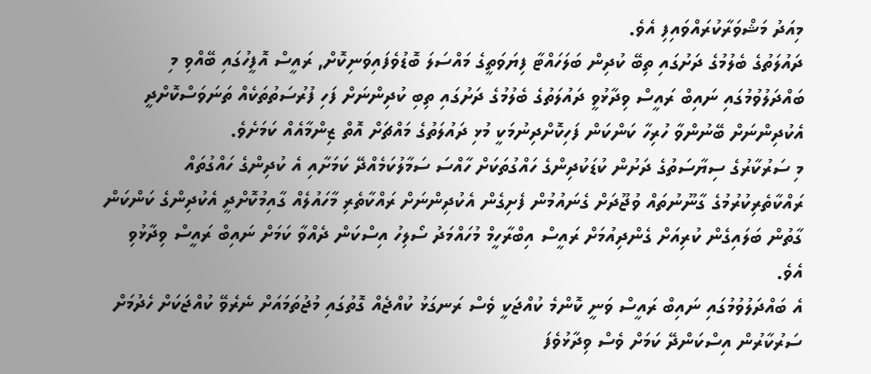މިއަދު މަޝްވަރާކުރައްވައިފި އެވެ.
ދައުލަތުގެ ބެލުމުގެ ދަށުގައި ތިބޭ ކުދިން ބަލަހައްޓާ ފިޔަވަތީގެ މައްސަލަ ބޮޑުވެފައިވަނިކޮށް, ރައީސް އޮފީހުގައި ބޭއްވި މި ބައްދަލުވުމުގައި ނައިބް ރައީސް ވިދާޅުވީ ދައުލަތުގެ ބެލުމުގެ ދަށުގައި ތިބި ކުދިންނަށް ފަހި ފުރުސަތުތަކެއް ތަނަވަސްކޮށްދީ އެކުދިންނަށް ބޭނުންވާ ހުރިހާ ކަންކަން ފަހިކޮށްދިނުމަކީ މުޅި ދައުލަތުގެ މައްޗަށް އޮތް ޒިންމާއެއް ކަމަށެވެ.
މި ސަރުކާރުގެ ސިޔާސަތުގެ ދަށުން ކުޑަކުދިންގެ ހައްގުތަކަށް ހާއްސަ ސަމާލުކަމެއްދޭ ކަމަށާއި އެ ކުދިންގެ ހައްގުތައް ރައްކާތެރިކުރުމުގެ ގާނޫނުތައް ވުޖޫދަށް ގެނައުމުން ފެށިގެން އެކުދިންނަށް ރައްކާތެރި މާހައުލެއް ގާއިމުކޮށްދީ އެކުދިންގެ ކަންކަން ގާތުން ބަލައިގެން ކުރިއަށް ގެންދިއުމަށް ރައީސް އިބްރާހީމް މުހައްމަދު ސޯލިހު އިސްކަން ދެއްވާ ކަމަށް ނައިބް ރައީސް ވިދާޅުވި އެވެ.
އެ ބައްދަލުވުމުގައި ނައިބް ރައީސް ވަނީ ކޮންމެ ކުއްޖަކީ ވެސް ރަނގަޅު ކުއްޖެއް ގޮތުގައި މުޖުތަމައަށް ނެރެވޭ ކުއްޖަކަށް ހެދުމަށް ސަރުކާރުން އިސްކަންދޭ ކަމަށް ވެސް ވިދާޅުވެފަ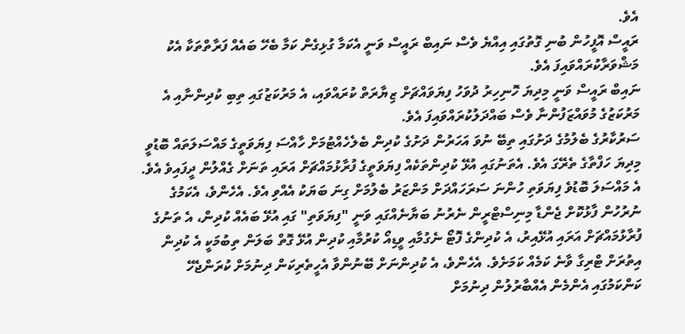އެވެ.
ރައީސް އޮފީހުން ބުނި ގޮތުގައި އިއްޔެ ވެސް ނައިބް ރައީސް ވަނީ އެކަމާ ގުޅިގެން ކަމާ ބެހޭ ބައެއް ފަރާތްތަކާ އެކު މަޝްވަރާކުރައްވައިފަ އެވެ.
ނައިބް ރައީސް ވަނީ މިދިޔަ ހޮނިހިރު ދުވަހު ފިޔަވައްޗަށް ޒިޔާރަތް ކުރައްވައި، އެ މަރުކަޒުގައި ތިބި ކުދިންނާއި އެ މަރުކަޒުގެ މުވައްޒަފުންނާ ވެސް ބައްދަލުކުރައްވައިފަ އެވެ.
ސަރުކާރުގެ ބެލުމުގެ ދަށުގައި ތިބޭ ނުވަ އަހަރުން ދަށުގެ ކުދިން ބެލެހެއްޓުމަށް ހާއްސަ ފިޔަވަތީގެ މައްސަލަތައް ބޮޑުވީ މިދިޔަ ހަފްތާގެ ތެރޭގަ އެވެ. އެތަނުގައި އުޅޭ ކުދިންތަކެއް ފިޔަވަތީގެ ފުރާޅުމައްޗަށް އަރައި ތަނަށް ގެއްލުން ދީފައިވެ އެވެ.
އެ މައްސަލަ ބޮޑުވެ ފިޔަވަތި ހުންނަ ސަރަހައްދަށް މަންޒަރު ބެލުމަށް ގިނަ ބަޔަކު އެއްވި އެވެ. އެހެންވެ، އެކަމުގެ ނުރުހުން ފާޅުކޮށް ޖެންޑާ މިނިސްޓްރީން ނެރުނު ބަޔާނެއްގައި ވަނީ "ފިޔަވަތި" ގައި އުޅޭ ބައެއް ކުދިން، އެ ތަނުގެ ފުރާޅުމައްޗަށް އަރައި އުޅޭއިރު، އެ ކުދިންގެ ފޮޓޯ ނެގުމާއި ވީޑިއޯ ކުރުމާއި ކުދިން އުޅޭ ގޮތް ބަލަން ތިބުމަކީ އެ ކުދިން އިތުރަށް ޓްރިގާ ވާނެ ކަމެއް ކަމަށެވެ. އެހެންވެ، އެ ކުދިންނަށް ބޭނުންވާ އެހީތެރިކަން ދިނުމަށް ކުރަންޖެހޭ ކަންކަމުގައި އެންމެން އެއްބާރުލުން ދިނުމަށް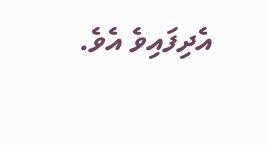އެދިފައިވެ އެވެ.